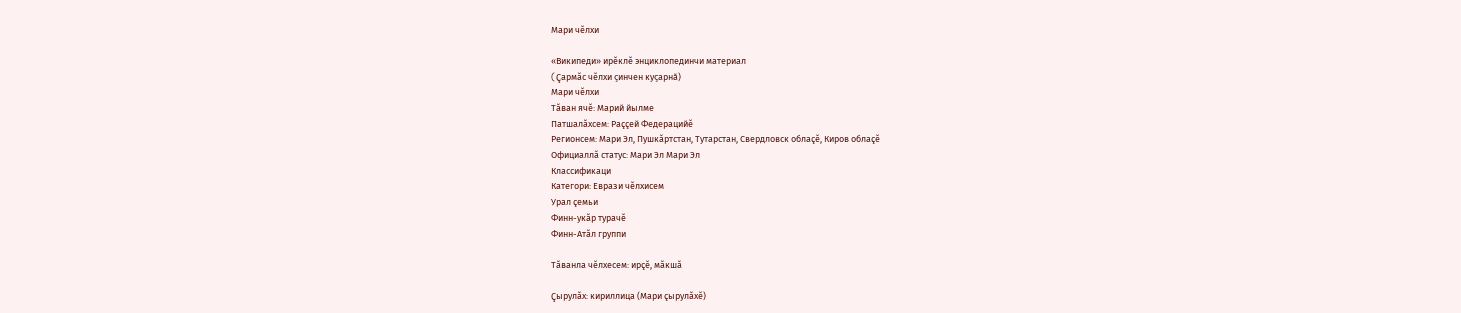Мари чĕлхи

«Википеди» ирĕклĕ энциклопединчи материал
(Çармăс чĕлхи ҫинчен куҫарнӑ)
Мари чĕлхи
Тăван ячĕ: Марий йылме
Патшалăхсем: Раççей Федерацийĕ
Регионсем: Мари Эл, Пушкăртстан, Тутарстан, Свердловск облаçĕ, Киров облаçĕ
Официаллă статус: Мари Эл Мари Эл
Классификаци
Категори: Еврази чĕлхисем
Урал çемьи
Финн-укăр турачĕ
Финн-Атăл группи

Тăванла чĕлхесем: ирçĕ, мăкшă

Çырулăх: кириллица (Мари çырулăхĕ)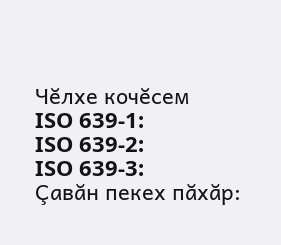Чĕлхе кочĕсем
ISO 639-1:
ISO 639-2:
ISO 639-3:
Çавăн пекех пăхăр: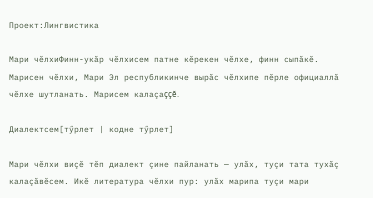Проект:Лингвистика

Мари чĕлхиФинн-укăр чĕлхисем патне кĕрекен чĕлхе, финн сыпăкĕ. Марисен чĕлхи, Мари Эл республикинче вырăс чĕлхипе пĕрле официаллă чĕлхе шутланать. Марисем калаçаççĕ.

Диалектсем[тӳрлет | кодне тӳрлет]

Мари чĕлхи виçĕ тĕп диалект çине пайланать — улăх, туçи тата тухăç калаçăвĕсем. Икĕ литература чĕлхи пур: улăх марипа туçи мари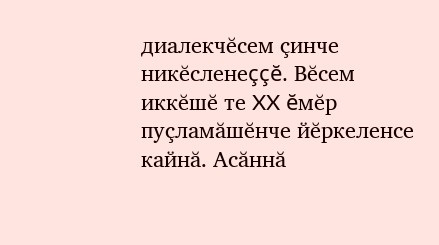диалекчĕсем çинче никĕсленеççĕ. Вĕсем иккĕшĕ те XX ĕмĕр пуçламăшĕнче йĕркеленсе кайнă. Асăннă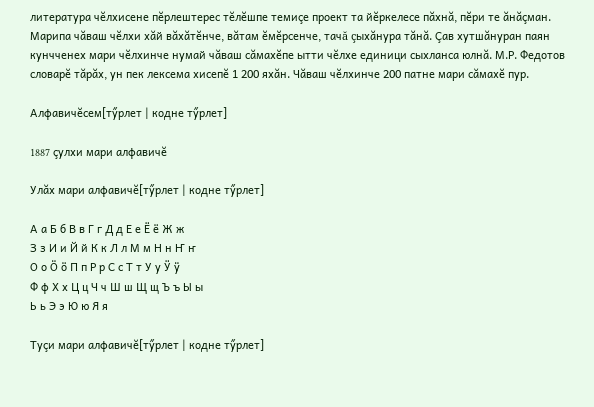литература чĕлхисене пĕрлештерес тĕлĕшпе темиçе проект та йĕркелесе пăхнă, пĕри те ăнăçман. Марипа чăваш чĕлхи хăй вăхăтĕнче, вăтам ĕмĕрсенче, тачă çыхăнура тăнă. Çав хутшăнуран паян кунчченех мари чĕлхинче нумай чăваш сăмахĕпе ытти чĕлхе единици сыхланса юлнă. М.Р. Федотов словарĕ тăрăх, ун пек лексема хисепĕ 1 200 яхăн. Чăваш чĕлхинче 200 патне мари сăмахĕ пур.

Алфавичĕсем[тӳрлет | кодне тӳрлет]

1887 çулхи мари алфавичĕ

Улăх мари алфавичĕ[тӳрлет | кодне тӳрлет]

А а Б б В в Г г Д д Е е Ё ё Ж ж
З з И и Й й К к Л л М м Н н Ҥ ҥ
О о Ӧ ӧ П п Р р С с Т т У у Ӱ ӱ
Ф ф Х х Ц ц Ч ч Ш ш Щ щ Ъ ъ Ы ы
Ь ь Э э Ю ю Я я

Туçи мари алфавичĕ[тӳрлет | кодне тӳрлет]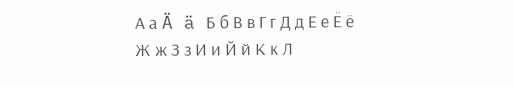А а Ä ä Б б В в Г г Д д Е е Ё ё
Ж ж З з И и Й й К к Л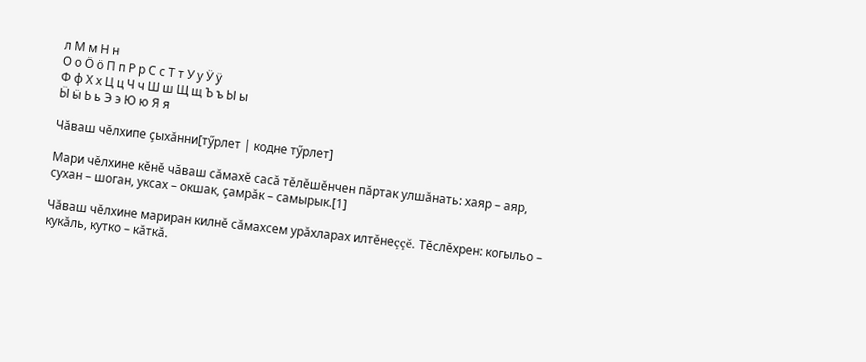л М м Н н
О о Ӧ ӧ П п Р р С с Т т У у Ӱ ӱ
Ф ф Х х Ц ц Ч ч Ш ш Щ щ Ъ ъ Ы ы
Ӹ ӹ Ь ь Э э Ю ю Я я

Чăваш чĕлхипе çыхăнни[тӳрлет | кодне тӳрлет]

Мари чĕлхине кĕнĕ чăваш сăмахĕ сасă тĕлĕшĕнчен пăртак улшăнать: хаяр – аяр, сухан – шоган, уксах – окшак, çамрăк – самырык.[1]

Чăваш чĕлхине мариран килнĕ сăмахсем урăхларах илтĕнеççĕ. Тĕслĕхрен: когыльо – кукăль, кутко – кăткă.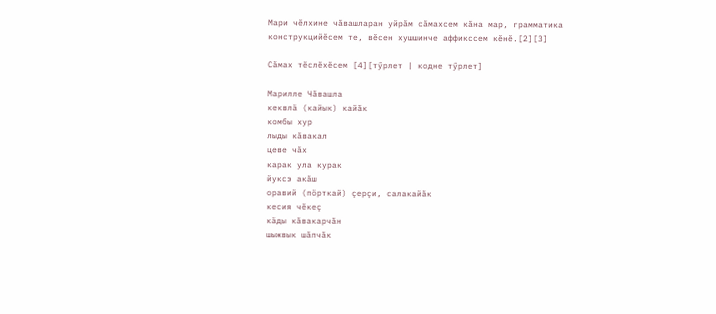Мари чĕлхине чăвашларан уйрăм сăмахсем кăна мар, грамматика конструкцийĕсем те, вĕсен хушшинче аффикссем кĕнĕ.[2][3]

Сăмах тĕслĕхĕсем [4][тӳрлет | кодне тӳрлет]

Марилле Чăвашла
кеквлä (кайык) кайăк
комбы хур
лыды кăвакал
цеве чăх
карак ула курак
йуксэ акăш
оравий (пӧрткай) çерçи, салакайăк
кесия чĕкеç
кäды кăвакарчăн
шыжвык шăпчăк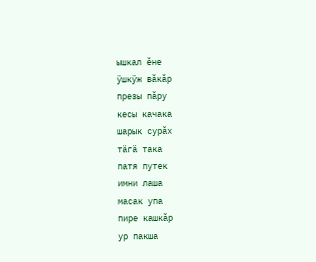ышкал ĕне
ӱшкӱж вăкăр
презы пăру
кесы качака
шарык сурăх
тäгä така
патя путек
имни лаша
масак упа
пире кашкăр
ур пакша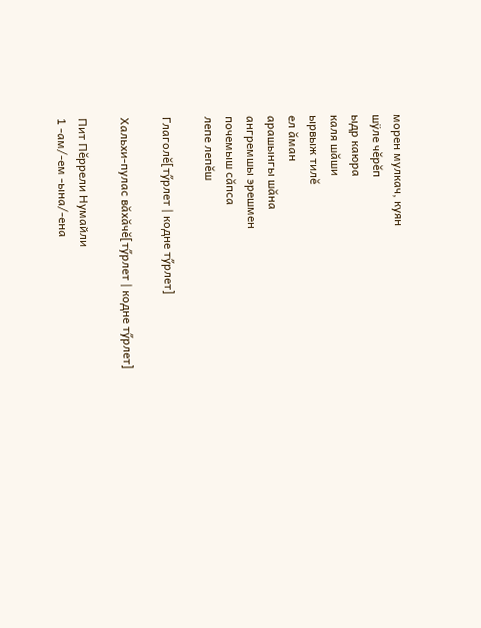морен мулкач, куян
шӱле чĕрĕп
ыдр каюра
каля шăши
ырвыж тилĕ
ел ăман
арашынгы шăна
ангремшы эрешмен
почемыш сăпса
лепе лепĕш

Глаголĕ[тӳрлет | кодне тӳрлет]

Хальхи-пулас вăхăчĕ[тӳрлет | кодне тӳрлет]

Пит Пĕррели Нумайли
1 -ам/-ем -ына/-ена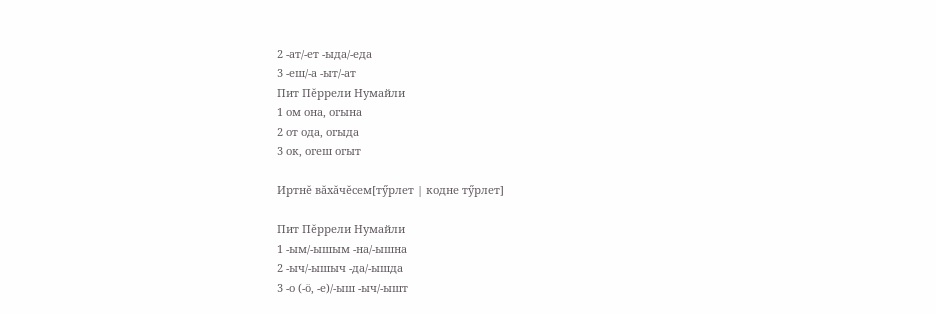2 -ат/-ет -ыда/-еда
3 -еш/-а -ыт/-ат
Пит Пĕррели Нумайли
1 ом она, огына
2 от ода, огыда
3 ок, огеш огыт

Иртнĕ вăхăчĕсем[тӳрлет | кодне тӳрлет]

Пит Пĕррели Нумайли
1 -ым/-ышым -на/-ышна
2 -ыч/-ышыч -да/-ышда
3 -о (-ӧ, -е)/-ыш -ыч/-ышт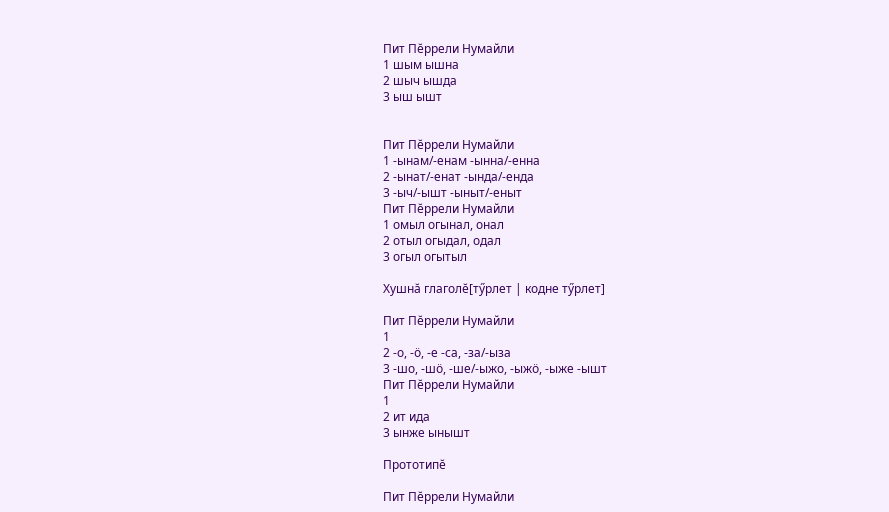Пит Пĕррели Нумайли
1 шым ышна
2 шыч ышда
3 ыш ышт


Пит Пĕррели Нумайли
1 -ынам/-енам -ынна/-енна
2 -ынат/-енат -ында/-енда
3 -ыч/-ышт -ыныт/-еныт
Пит Пĕррели Нумайли
1 омыл огынал, онал
2 отыл огыдал, одал
3 огыл огытыл

Хушнă глаголĕ[тӳрлет | кодне тӳрлет]

Пит Пĕррели Нумайли
1
2 -о, -ӧ, -е -са, -за/-ыза
3 -шо, -шӧ, -ше/-ыжо, -ыжӧ, -ыже -ышт
Пит Пĕррели Нумайли
1
2 ит ида
3 ынже ынышт

Прототипĕ

Пит Пĕррели Нумайли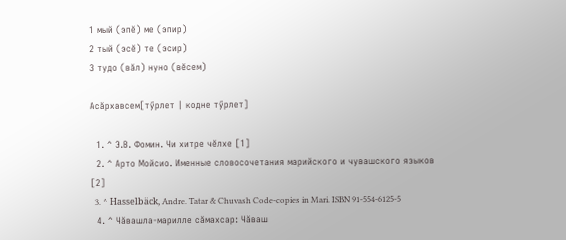1 мый (эпĕ) ме (эпир)
2 тый (эсĕ) те (эсир)
3 тудо (вăл) нуно (вĕсем)

Асăрхавсем[тӳрлет | кодне тӳрлет]

  1. ^ Э.В. Фомин. Чи хитре чĕлхе [1]
  2. ^ Арто Мойсио. Именные словосочетания марийского и чувашского языков [2]
  3. ^ Hasselbäck, Andre. Tatar & Chuvash Code-copies in Mari. ISBN 91-554-6125-5
  4. ^ Чăвашла-марилле сăмахсар: Чăваш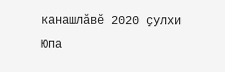канашлăвĕ 2020 ҫулхи Юпа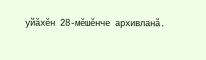уйӑхӗн 28-мӗшӗнче архивланӑ.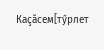Каçăсем[тӳрлет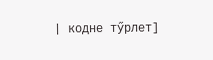| кодне тӳрлет]